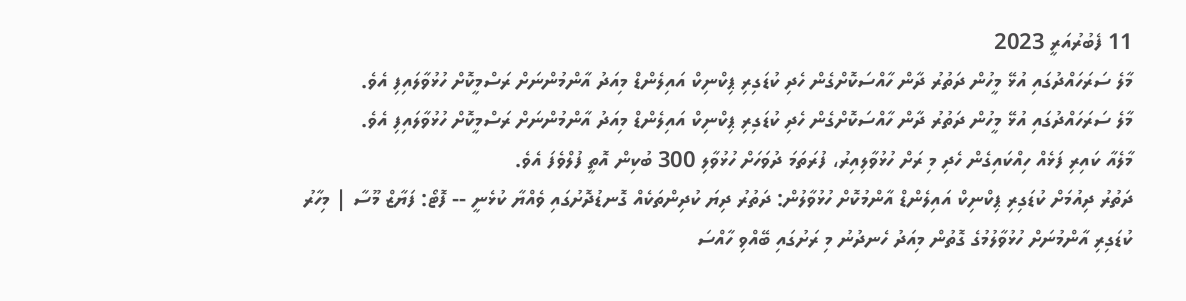11 ފެބުރުއަރީ 2023
މާލެ ސަރަހައްދުގައި އުޅޭ މީހުން ދަތުރު ދާން ހާއްސަކޮށްގެން ހެދި ކުޑަގިރި ޕިކްނިކް އައިލެންޑް މިއަދު އާންމުންނަށް ރަސްމީކޮށް ހުޅުވާލައިފި އެވެ.
މާލެ ސަރަހައްދުގައި އުޅޭ މީހުން ދަތުރު ދާން ހާއްސަކޮށްގެން ހެދި ކުޑަގިރި ޕިކްނިކް އައިލެންޑް މިއަދު އާންމުންނަށް ރަސްމީކޮށް ހުޅުވާލައިފި އެވެ.
މާލެއާ ކައިރި ފަޅެއް ހިއްކައިގެން ހެދި މި ރަށް ހުޅުވާލިއިރު، ފުރަތަމަ ދުވަހަށް ހުޅުވާލި 300 ބުކިން އޮތީ ފުލްވެފަ އެވެ.
ދަތުރު ދިއުމަށް ކުޑަގިރި ޕިކްނިކް އައިލެންޑް އާންމުކޮށް ހުޅުވާލުން: ދަތުރު ދިޔަ ކުދިންތަކެއް ގޮނޑުދޮށުގައި ވެއްޔާ ކުޅެނީ -- ފޮޓޯ: ފަޔާޒް މޫސާ | މިހާރު
ކުޑަގިރި އާންމުނަށް ހުޅުވާލުމުގެ ގޮތުން މިއަދު ހެނދުނު މި ރަށުގައި ބޭއްވި ހާއްސަ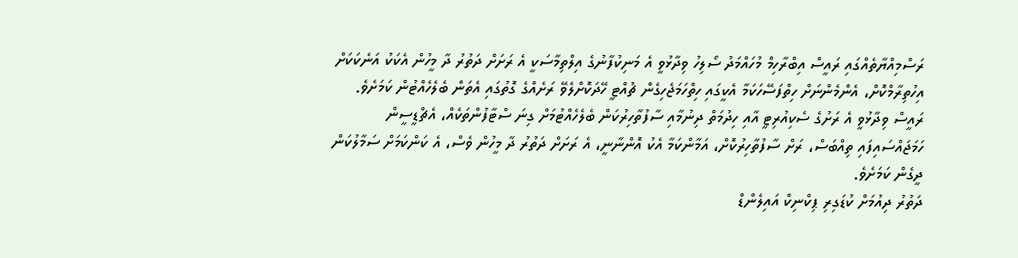ރަސްމިއްޔާތެއްގައި ރައީސް އިބްރާހިމް މުހައްމަދު ސޯލިހު ވިދާޅުވީ އެ މަނިކުފާނުގެ އިލްތިމާސަކީ އެ ރަށަށް ދަތުރު ދާ މީހުން އެކަކު އަނެކަކަށް އިހުތިރާމްކޮށް، އެންމެންނަށް ހިތްފަސޭހަކަމާ އެކީގައި ހިތްހަމަޖެހިގެން ޗުއްޓީ ހޭދަކޮށްލެވޭ ރަށެއްގެ ގޮތުގައި އެތަން ބެލެހެއްޓުން ކަމަށެވެ.
ރައީސް ވިދާޅުވީ އެ ރަށުގެ ސެކިއުރިޓީ އާއި ހިދުމަތް ދިނުމާއި ސާފުތާހިރުކަން ބެލެހެއްޓުމަށް ގިނަ ސްޓާފުންތަކެއް، އެޗްޑީސީން ހަމަޖައްސައިފައި ތިއްބަސް، ރަށް ސާފުތާހިރުކޮށް، އަމާންކަމާ އެކު އޮންނާނީ، އެ ރަށަށް ދަތުރު ދާ މީހުން ވެސް، އެ ކަންކަމަށް ސަމާލުކަން ދީގެން ކަމަށެވެ.
ދަތުރު ދިއުމަށް ކުޑަގިރި ޕިކްނިކް އައިލެންޑް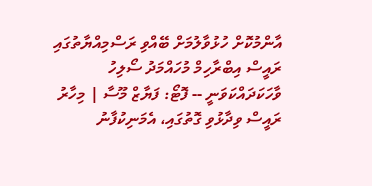އާންމުކޮށް ހުޅުވާލުމަށް ބޭއްވި ރަސްމިއްޔާތުގައި ރައީސް އިބްރާހިމް މުހައްމަދު ސޯލިހު ވާހަކަދައްކަވަނީ -- ފޮޓޯ: ފަޔާޒް މޫސާ | މިހާރު
ރައީސް ވިދާޅުވި ގޮތުގައި، އެމަނިކުފާނު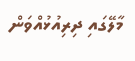މާލޭގައި ދިރިއުޅުއްވަން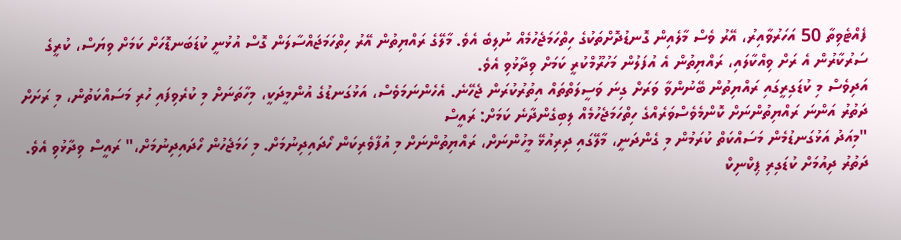ފެއްޓެވިތާ 50 އަހަރުވާއިރު، އޭރު ވެސް މާލެއިން ގޮނޑުދޮށްތަކުގެ ހިތްހަމަޖެހުމެއް ނުލިބެ އެވެ. މާލޭގެ ރައްޔިތުން އޭރު ހިތްހަމަޖައްސާލަން ގޮސް އުޅުނީ ކުޑަބަނޑޮހަށް ކަމަށް ވިޔަސް، ކުރީގެ ސަރުކާރުން އެ ރަށް ވިއްކާލައި، ރައްޔިތުން އެ އުފަލުން މަހުރޫމްކުރީ ކަމަށް ވިދާޅުވި އެވެ.
އަދިވެސް މި ކުޑަގިރީގައި ރައްޔިތުން ބޭނުންވާ ވަރަށް ގިނަ ވަސީލަތްތައް އިތުރުކުރަން ޖެހޭނެ. އެހެންނަމަވެސް، އަޅުގަނޑުގެ އުންމީދަކީ، މިހާތަނަށް މި ކުރެވިފައި ހުރި މަސައްކަތުން، މި ރަށަށް ދަތުރު އަންނަ ރައްޔިތުންނަށް ކޮންމެވެސްވަރެއްގެ ހިތްހަމަޖެހުމެއް ލިބިގެންދާނެ ކަމަށް: ރައީސް
"މިއަދު އަޅުގަނޑުމެން މަސައްކަތް ކުރަމުން މި ގެންދަނީ، މާލޭގައި ދިރިއުޅޭ މީހުންނަށް، ރައްޔިތުންނަށް މި އުފާވެރިކަން ހޯދައިދިނުމަށް. މި ހަމަޖެހުން ހޯދައިދިނުމަށް،" ރައީސް ވިދާޅުވި އެވެ.
ދަތުރު ދިއުމަށް ކުޑަގިރި ޕިކްނިކް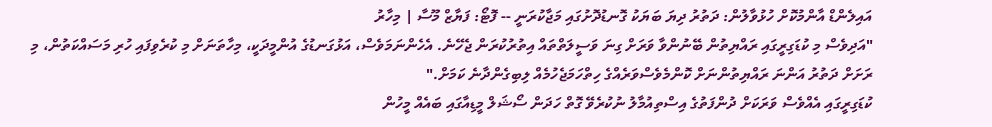އައިލެންޑް އާންމުކޮށް ހުޅުވާލުން: ދަތުރު ދިޔަ ބަޔަކު ގޮނޑުދޮށުގައި މަޖާކުރަނީ -- ފޮޓޯ: ފަޔާޒް މޫސާ | މިހާރު
"އަދިވެސް މި ކުޑަގިރީގައި ރައްޔިތުން ބޭނުންވާ ވަރަށް ގިނަ ވަސީލަތްތައް އިތުރުކުރަން ޖެހޭނެ. އެހެންނަމަވެސް، އަޅުގަނޑުގެ އުންމީދަކީ، މިހާތަނަށް މި ކުރެވިފައި ހުރި މަސައްކަތުން، މި ރަށަށް ދަތުރު އަންނަ ރައްޔިތުންނަށް ކޮންމެވެސްވަރެއްގެ ހިތްހަމަޖެހުމެއް ލިބިގެންދާނެ ކަމަށް."
ކުޑަގިރީގައި އެއްވެސް ވަރަކަށް ދުންފަތުގެ އިސްތިއުމާލު ނުކުރެވޭ ގޮތް ހަދަން ސޯޝަލް މީޑިއާގައި ބައެއް މީހުން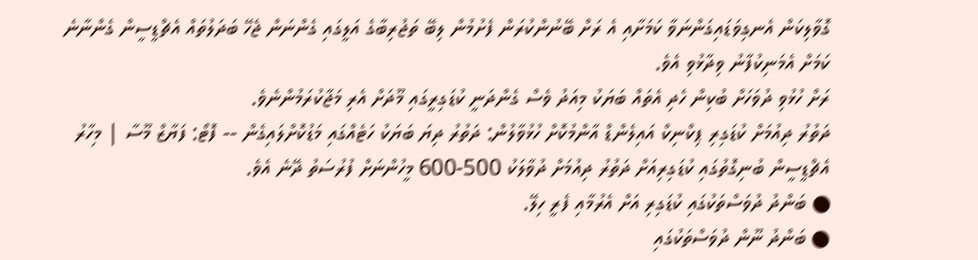ގޮވާލިކަން އެނގިވަޑައިގަންނަވާ ކަމަށާއި އެ ރަށް ބޭނުންކުރަން ފެށުމުން ލިބޭ ތަޖުރިބާގެ އަލީގައި ގެންނަން ޖެހޭ ބަދަލުތައް އެޗްޑީސީން ގެންނާނެ ކަމަށް އެމަނިކުފާނު ވިދާޅުވި އެވެ.
ރަށް ހުޅުވި ދުވަހަށް ބުކިން ހެދި އެތައް ބަޔަކު މިއަދު ވެސް ގެންދަނީ ކުޑަގިރީގައި މޫދަށް އެރި މަޖާކުރަމުންނެވެ.
ދަތުރު ދިއުމަށް ކުޑަގިރި ޕިކްނިކް އައިލެންޑް އާންމުކޮށް ހުޅުވާލުން: ދަތުރު ދިޔަ ބަޔަކު ހަޓެއްގައި މަޑުކޮށްލައިގެން -- ފޮޓޯ: ފަޔާޒް މޫސާ | މިހާރު
އެޗްޑީސީން ބުނިގޮތުގައި ކުޑަގިރިއަށް ދަތުރު ދިއުމަށް ދުވާލަކު 500-600 މީހުންނަށް ފުރުސަތު ދޭނެ އެވެ.
● ބަންދު ދުވަސްތަކުގައި ކުޑަގިރި އަށް އެރުމާއި ފެރީ ހިލޭ.
● ބަންދު ނޫން ދުވަސްތަކުގައި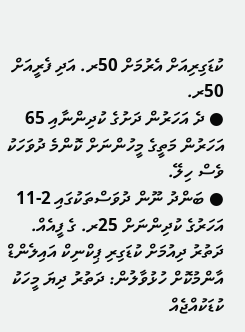ކުޑަގިރިއަށް އެރުމަށް 50ރ. އަދި ފެރީއަށް 50ރ.
● ދެ އަހަރުން ދަށުގެ ކުދިންނާއި 65 އަހަރުން މަތީގެ މީހުންނަށް ކޮންމެ ދުވަހަކު ވެސް ހިލޭ.
● ބަންދު ނޫން ދުވަސްތަކުގައި 2-11 އަހަރުގެ ކުދިންނަށް 25ރ. ގެ ފީއެއް.
ދަތުރު ދިއުމަށް ކުޑަގިރި ޕިކްނިކް އައިލެންޑް އާންމުކޮށް ހުޅުވާލުން: ދަތުރު ދިޔަ މީހަކު ކުޑަކުއްޖެއް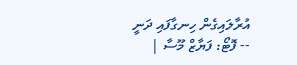އުރާލައިގެން ހިނގާފައި ދަނީ -- ފޮޓޯ: ފަޔާޒް މޫސާ |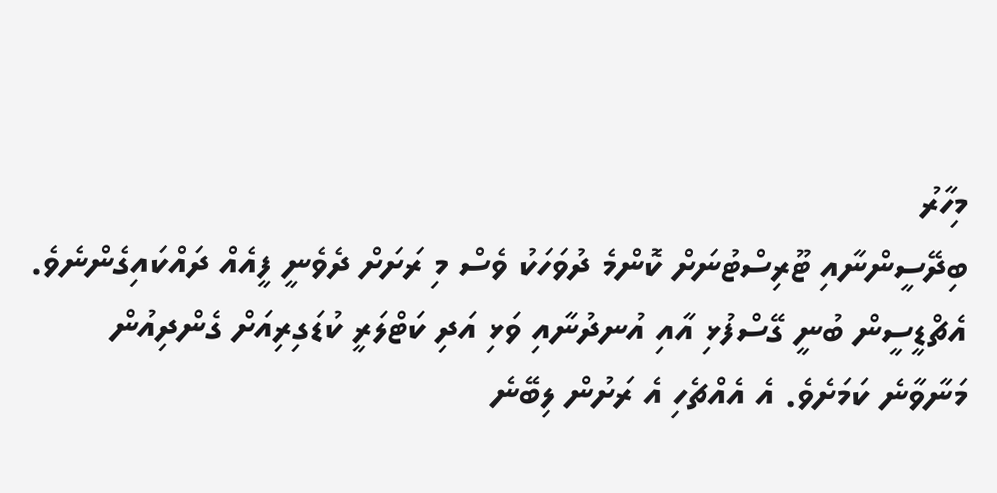މިހާރު
ބިދޭސީންނާއި ޓޫރިސްޓުނަށް ކޮންމެ ދުވަހަކު ވެސް މި ރަށަށް ދެވެނީ ފީއެއް ދައްކައިގެންނެވެ.
އެޗްޑީސީން ބުނީ ގޭސްފުޅި އާއި އުނދުނާއި ވަޅި އަދި ކަޓްލަރީ ކުޑަގިރިއަށް ގެންދިއުން މަނާވާނެ ކަމަށެވެ. އެ އެއްޗެހި އެ ރަށުން ލިބޭނެ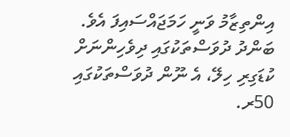އިންތިޒާމު ވަނީ ހަމަޖައްސައިފަ އެވެ.
ބަންދު ދުވަސްތަކުގައި ދިވެހިންނަށް ކުޑަގިރި ހިލޭ، އެ ނޫން ދުވަސްތަކުގައި 50ރ.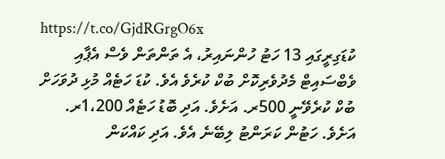https://t.co/GjdRGrgO6x
ކުޑަގިރީގައި 13 ހަޓު ހުންނައިރު، އެ ތަންތަން ވެސް އެޕާއި ވެބްސައިޓް މެދުވެރިކޮށް ބުކް ކުރެވެ އެވެ. ކުޑަ ހަޓެއް މުޅި ދުވަހަށް ބުކް ކުރެވޭނީ 500ރ. އަށެވެ. އަދި ބޮޑު ހަޓެއް 1،200ރ. އަށެވެ. ހަޓުން ކަރަންޓު ލިބޭނެ އެވެ. އަދި ކައްކަން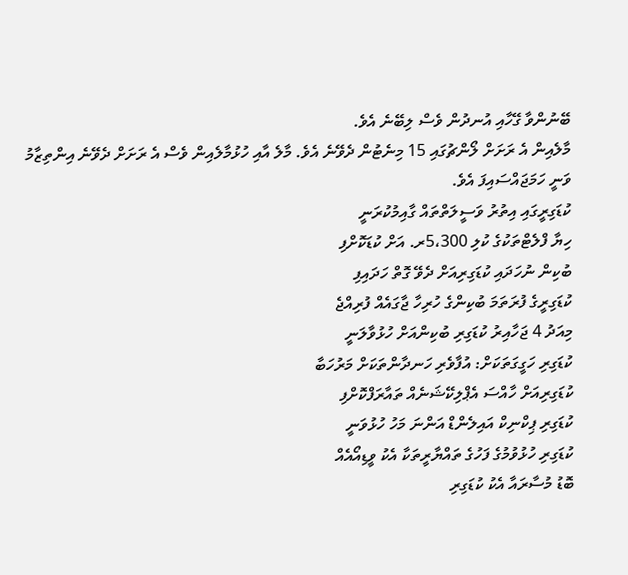ބޭނުންވާ ގޭހާއި އުނދުން ވެސް ލިބޭނެ އެވެ.
މާލެއިން އެ ރަށަށް ލޯންޗުގައި 15 މިނެޓުން ދެވޭނެ އެވެ. މާލެ އާއި ހުޅުމާލެއިން ވެސް އެ ރަށަށް ދެވޭނެ އިންތިޒާމު ވަނީ ހަމަޖައްސައިފަ އެވެ.
ކުޑަގިރީގައި އިތުރު ވަސީލަތްތައް ގާއިމުކުރަނީ
ހިޔާ ފްލެޓްތަކުގެ ކުލި 5،300ރ. އަށް ކުޑަކޮށްފި
ބުކިން ނުހަދައި ކުޑަގިރިއަށް ދެވޭ ގޮތް ހަދައިފި
ކުޑަގިރީގެ ފުރަތަމަ ބުކިންގެ ހުރިހާ ޖާގައެއް ފުރިއްޖެ
މިއަދު 4 ޖަހާއިރު ކުޑަގިރި ބުކިންއަށް ހުޅުވާލަނީ
ކުޑަގިރި ހަގީގަތަކަށް: އުފާވެރި ހަނދާންތަކަށް މަރުހަބާ
ކުޑަގިރިއަށް ހާއްސަ އެޕްލިކޭޝަނެއް ތައާރަފްކޮށްފި
ކުޑަގިރި ޕިކްނިކް އައިލެންޑް އަންނަ މަހު ހުޅުވަނީ
ކުޑަގިރި ހުޅުވުމުގެ ފަހުގެ ތައްޔާރީތަކާ އެކު ވީޑިއޯއެއް
ބޮޑު މުސާރައާ އެކު ކުޑަގިރި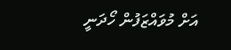އަށް މުވައްޒަފުން ހޯދަނީ